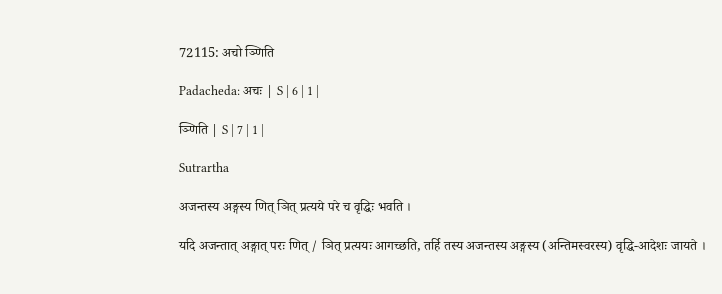72115: अचो ञ्णिति

Padacheda: अचः | S | 6 | 1 |

ञ्णिति | S | 7 | 1 |

Sutrartha

अजन्तस्य अङ्गस्य णित् ञित् प्रत्यये परे च वृद्धिः भवति ।

यदि अजन्तात् अङ्गात् परः णित् / ञित् प्रत्ययः आगच्छति, तर्हि तस्य अजन्तस्य अङ्गस्य (अन्तिमस्वरस्य) वृद्धि-आदेशः जायते ।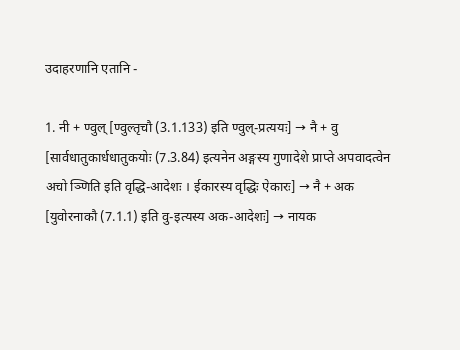उदाहरणानि एतानि -

1. नी + ण्वुल् [ण्वुल्तृचौ (3.1.133) इति ण्वुल्-प्रत्ययः] → नै + वु [सार्वधातुकार्धधातुकयोः (7.3.84) इत्यनेन अङ्गस्य गुणादेशे प्राप्ते अपवादत्वेन अचो ञ्णिति इति वृद्धि-आदेशः । ईकारस्य वृद्धिः ऐकारः] → नै + अक [युवोरनाकौ (7.1.1) इति वु-इत्यस्य अक-आदेशः] → नायक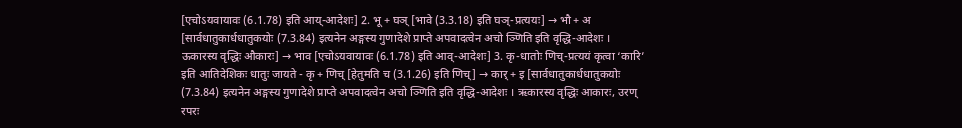[एचोऽयवायावः (6.1.78) इति आय्-आदेशः] 2. भू + घञ् [भावे (3.3.18) इति घञ्-प्रत्ययः] → भौ + अ [सार्वधातुकार्धधातुकयोः (7.3.84) इत्यनेन अङ्गस्य गुणादेशे प्राप्ते अपवादत्वेन अचो ञ्णिति इति वृद्धि-आदेशः । ऊकारस्य वृद्धिः औकारः] → भाव [एचोऽयवायावः (6.1.78) इति आव्-आदेशः] 3. कृ-धातोः णिच्-प्रत्ययं कृत्वा ‘कारि’ इति आतिदेशिकः धातुः जायते - कृ + णिच् [हेतुमति च (3.1.26) इति णिच्] → कार् + इ [सार्वधातुकार्धधातुकयोः (7.3.84) इत्यनेन अङ्गस्य गुणादेशे प्राप्ते अपवादत्वेन अचो ञ्णिति इति वृद्धि-आदेशः । ऋकारस्य वृद्धिः आकारः, उरण् रपरः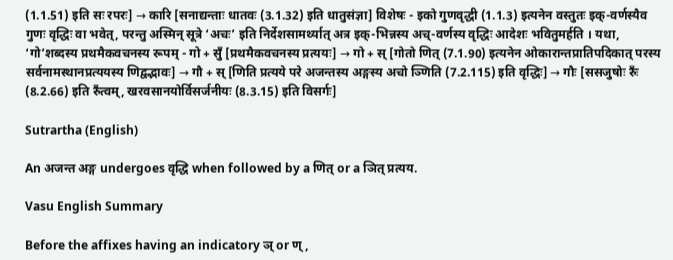(1.1.51) इति सः रपरः] → कारि [सनाद्यन्ताः धातवः (3.1.32) इति धातुसंज्ञा] विशेषः - इको गुणवृद्धी (1.1.3) इत्यनेन वस्तुतः इक्-वर्णस्यैव गुणः वृद्धिः वा भवेत्, परन्तु अस्मिन् सूत्रे ‘अचः’ इति निर्देशसामर्थ्यात् अत्र इक्-भिन्नस्य अच्-वर्णस्य वृद्धिः आदेशः भवितुमर्हति । यथा, ‘गो’शब्दस्य प्रथमैकवचनस्य रूपम् - गो + सुँ [प्रथमैकवचनस्य प्रत्ययः] → गो + स् [गोतो णित् (7.1.90) इत्यनेन ओकारान्तप्रातिपदिकात् परस्य सर्वनामस्थानप्रत्ययस्य णिद्वद्भावः] → गौ + स् [णिति प्रत्यये परे अजन्तस्य अङ्गस्य अचो ञ्णिति (7.2.115) इति वृद्धिः] → गौः [ससजुषोः रुँः (8.2.66) इति रुँत्वम्, खरवसानयोर्विसर्जनीयः (8.3.15) इति विसर्गः]

Sutrartha (English)

An अजन्त अङ्ग undergoes वृद्धि when followed by a णित् or a ञित् प्रत्यय.

Vasu English Summary

Before the affixes having an indicatory ञ् or ण् ,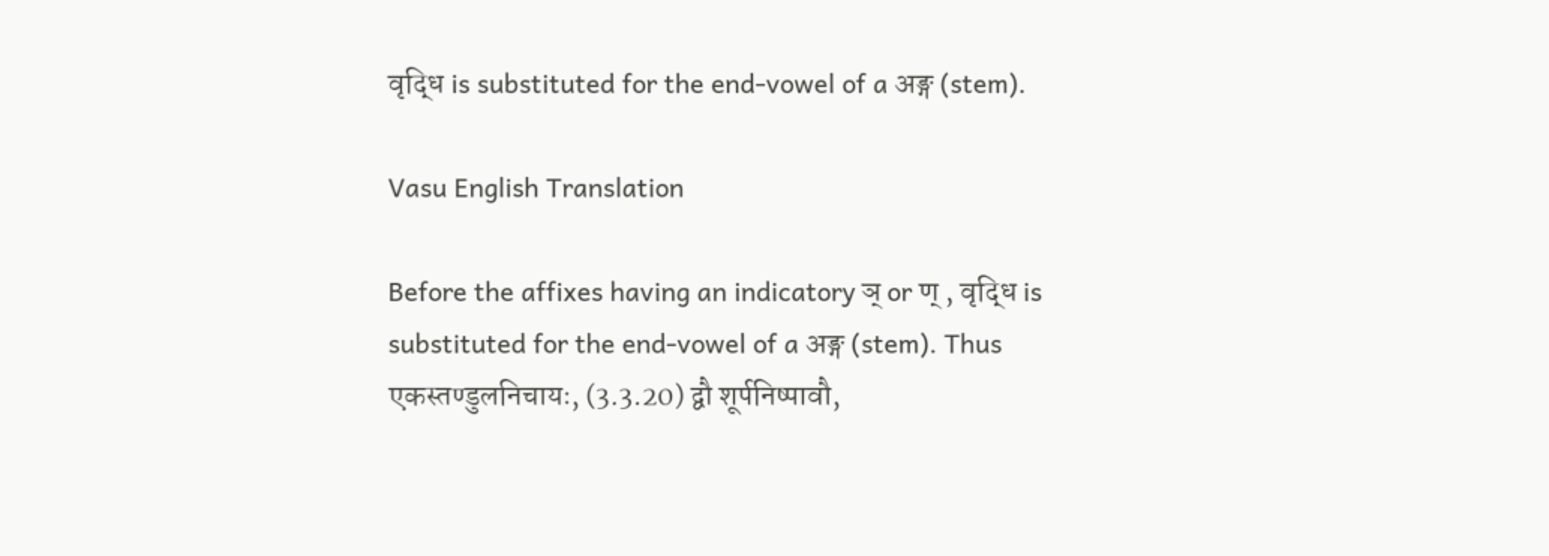वृद्धि is substituted for the end-vowel of a अङ्ग (stem).

Vasu English Translation

Before the affixes having an indicatory ञ् or ण् , वृद्धि is substituted for the end-vowel of a अङ्ग (stem). Thus एकस्तण्डुलनिचायः, (3.3.20) द्वौ शूर्पनिष्पावौ,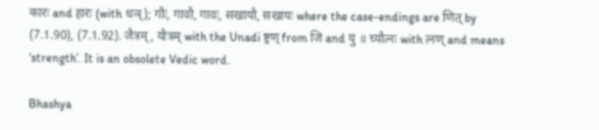कारः and हारः (with धञ्); गौः, गावौ, गावः, सखायौ, सखायः where the case-endings are णित् by (7.1.90), (7.1.92). जैत्रम्, यौत्रम् with the Unadi ष्ट्रण् from जि and यु ॥ च्यौत्नः with त्नण् and means ‘strength’. It is an obsolete Vedic word.

Bhashya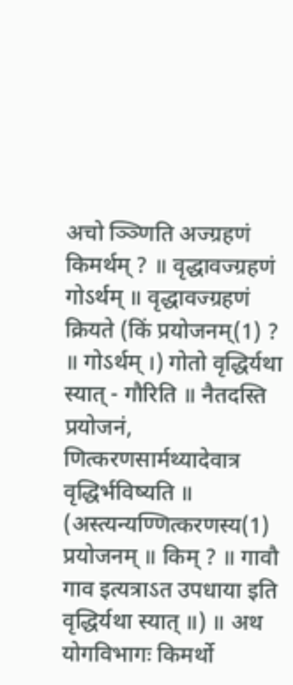अचो ञ्ञ्णिति अज्ग्रहणं किमर्थम् ? ॥ वृद्धावज्ग्रहणं गोऽर्थम् ॥ वृद्धावज्ग्रहणं क्रियते (किं प्रयोजनम्(1) ? ॥ गोऽर्थम् ।) गोतो वृद्धिर्यथा स्यात् - गौरिति ॥ नैतदस्ति प्रयोजनं, णित्करणसार्मथ्यादेवात्र वृद्धिर्भविष्यति ॥ (अस्त्यन्यण्णित्करणस्य(1) प्रयोजनम् ॥ किम् ? ॥ गावौ गाव इत्यत्राऽत उपधाया इति वृद्धिर्यथा स्यात् ॥) ॥ अथ योगविभागः किमर्थो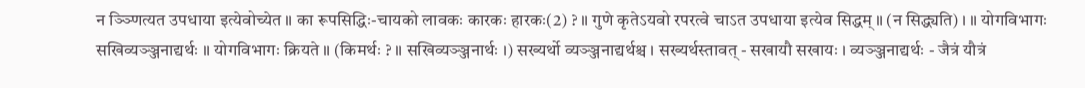न ञ्ञ्णित्यत उपधाया इत्येवोच्येत ॥ का रूपसिद्धिः-चायको लावकः कारकः हारकः(2) ? ॥ गुणे कृतेऽयवो रपरत्वे चाऽत उपधाया इत्येव सिद्धम् ॥ (न सिद्ध्यति) । ॥ योगविभागः सखिव्यञ्ञ्जनाद्यर्थः ॥ योगविभागः क्रियते ॥ (किमर्थः ? ॥ सखिव्यञ्ञ्जनार्थः ।) सख्यर्थो व्यञ्ञ्जनाद्यर्थश्च । सख्यर्थस्तावत् - सखायौ सखायः । व्यञ्ञ्जनाद्यर्थः - जैत्रं यौत्रं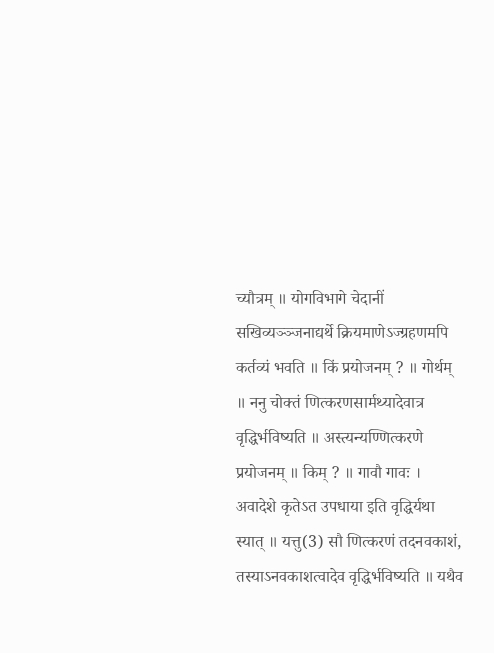च्यौत्रम् ॥ योगविभागे चेदानीं सखिव्यञ्ञ्जनाद्यर्थे क्रियमाणेऽज्ग्रहणमपि कर्तव्यं भवति ॥ किं प्रयोजनम् ? ॥ गोर्थम् ॥ ननु चोक्तं णित्करणसार्मथ्यादेवात्र वृद्धिर्भविष्यति ॥ अस्त्यन्यण्णित्करणे प्रयोजनम् ॥ किम् ? ॥ गावौ गावः । अवादेशे कृतेऽत उपधाया इति वृद्धिर्यथा स्यात् ॥ यत्तु(3) सौ णित्करणं तदनवकाशं, तस्याऽनवकाशत्वादेव वृद्धिर्भविष्यति ॥ यथैव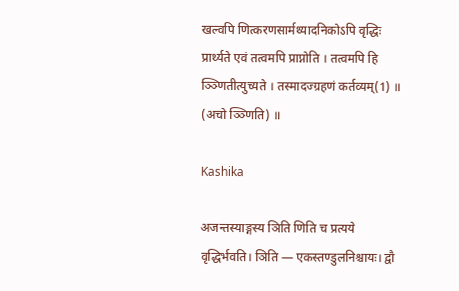खल्वपि णित्करणसार्मथ्यादनिकोऽपि वृद्धिः प्रार्थ्यते एवं तत्वमपि प्राप्नोति । तत्वमपि हि ञ्ञ्णितीत्युच्यते । तस्मादज्ग्रहणं कर्तव्यम्(1) ॥ (अचो ञ्ञ्णिति) ॥

Kashika

अजन्तस्याङ्गस्य ञिति णिति च प्रत्यये वृद्धिर्भवति। ञिति — एकस्तण्डुलनिश्चायः। द्वौ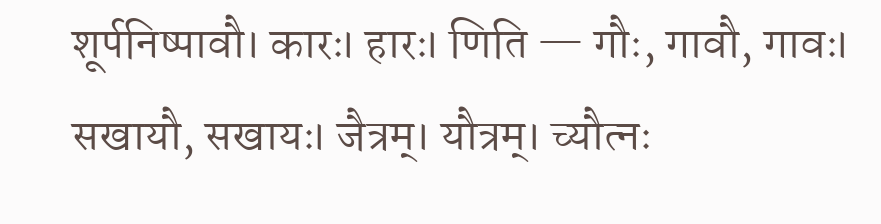शूर्पनिष्पावौ। कारः। हारः। णिति — गौः, गावौ, गावः। सखायौ, सखायः। जैत्रम्। यौत्रम्। च्यौत्नः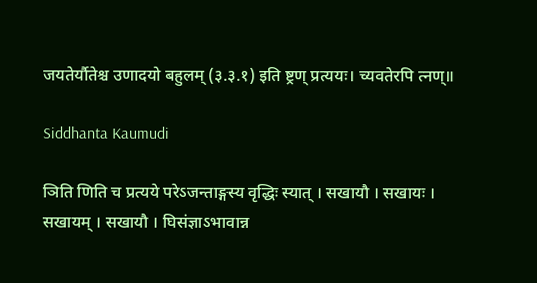जयतेर्यौतेश्च उणादयो बहुलम् (३.३.१) इति ष्ट्रण् प्रत्ययः। च्यवतेरपि त्नण्॥

Siddhanta Kaumudi

ञिति णिति च प्रत्यये परेऽजन्ताङ्गस्य वृद्धिः स्यात् । सखायौ । सखायः । सखायम् । सखायौ । घिसंज्ञाऽभावान्न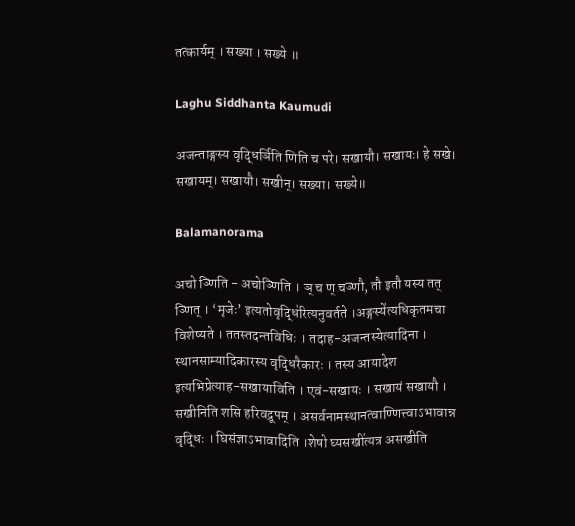तत्कार्यम् । सख्या । सख्ये ॥

Laghu Siddhanta Kaumudi

अजन्ताङ्गस्य वृद्धिर्ञिति णिति च परे। सखायौ। सखायः। हे सखे। सखायम्। सखायौ। सखीन्। सख्या। सख्ये॥

Balamanorama

अचो ञ्णिति - अचोञ्णिति । ञ् च ण् चञ्णौ, तौ इतौ यस्य तत् ञ्णित् । ‘मृजेः’ इत्यतोवृद्धि॑रित्यनुवर्तते ।अङ्गस्ये॑त्यधिकृतमचा विशेष्यते । ततस्तदन्तविधिः । तदाह-अजन्तस्येत्यादिना । स्थानसाम्यादिकारस्य वृद्धिरैकारः । तस्य आयादेश इत्यभिप्रेत्याह-सखायाविति । एवं-सखायः । सखायं सखायौ । सखीनिति शसि हरिवद्रूपम् । असर्वनामस्थानत्वाण्णित्त्वाऽभावान्न वृद्धिः । घिसंज्ञाऽभावादिति ।शेषो घ्यसखी॑त्यत्र असखीति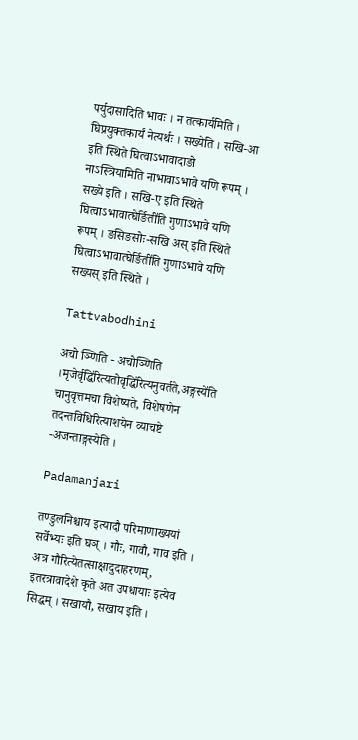पर्युदासादिति भावः । न तत्कार्यमिति । घिप्रयुक्तकार्यं नेत्यर्थः । सख्येति । सखि-आ इति स्थिते घित्वाऽभावादाङो नाऽस्त्रियामिति नाभावाऽभावे यणि रूपम् । सख्ये इति । सखि-ए इति स्थिते घित्वाऽभावात्घेर्ङिती॑ति गुणाऽभावे यणि रूपम् । ङसिङसोः-सखि अस् इति स्थिते घित्वाऽभावात्घेर्ङिती॑ति गुणाऽभावे यणि सख्यस् इति स्थिते ।

Tattvabodhini

अचो ञ्णिति - अचोञ्णिति ।मृजेर्वृद्धि॑रित्यतोवृद्धि॑रित्यनुवर्तते,अङ्गस्ये॑ति चानुवृत्तमचा विशेष्यते, विशेषणेन तदन्तविधिरित्याशयेन व्याचष्टे -अजन्ताङ्गस्येति ।

Padamanjari

तण्डुलनिश्चाय इत्यादौ परिमाणाख्ययां सर्वेभ्यः इति घञ् । गौः, गावौ, गाव इति । अत्र गौरित्येतत्साक्षादुदाहरणम्, इतरत्रावादेशे कृते अत उपधायाः इत्येव सिद्धम् । सखायौ, सखाय इति ।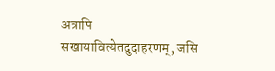अत्रापि सखायावित्येतदुदाहरणम्, जसि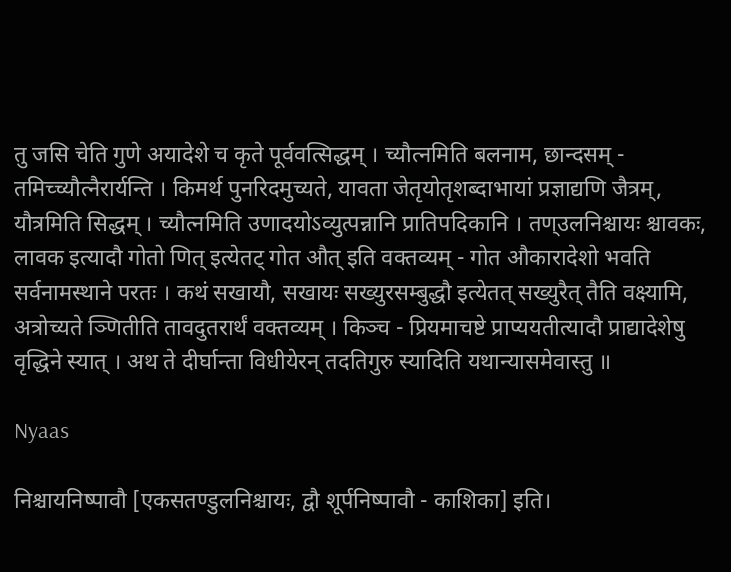तु जसि चेति गुणे अयादेशे च कृते पूर्ववत्सिद्धम् । च्यौत्नमिति बलनाम, छान्दसम् - तमिच्च्यौत्नैरार्यन्ति । किमर्थ पुनरिदमुच्यते, यावता जेतृयोतृशब्दाभायां प्रज्ञाद्यणि जैत्रम्, यौत्रमिति सिद्धम् । च्यौत्नमिति उणादयोऽव्युत्पन्नानि प्रातिपदिकानि । तण्उलनिश्चायः श्चावकः, लावक इत्यादौ गोतो णित् इत्येतट् गोत औत् इति वक्तव्यम् - गोत औकारादेशो भवति सर्वनामस्थाने परतः । कथं सखायौ, सखायः सख्युरसम्बुद्धौ इत्येतत् सख्युरैत् तैति वक्ष्यामि, अत्रोच्यते ञ्णितीति तावदुतरार्थं वक्तव्यम् । किञ्च - प्रियमाचष्टे प्राप्ययतीत्यादौ प्राद्यादेशेषु वृद्धिने स्यात् । अथ ते दीर्घान्ता विधीयेरन् तदतिगुरु स्यादिति यथान्यासमेवास्तु ॥

Nyaas

निश्चायनिष्पावौ [एकसतण्डुलनिश्चायः, द्वौ शूर्पनिष्पावौ - काशिका] इति।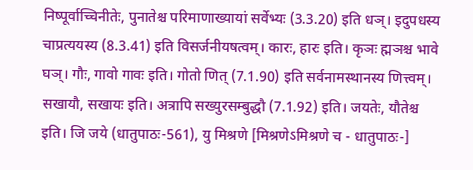निष्पूर्वाच्चिनीतेः, पुनातेश्च परिमाणाख्यायां सर्वेभ्यः (3.3.20) इति धञ्। इदुपधस्य चाप्रत्ययस्य (8.3.41) इति विसर्जनीयषत्वम्। कारः, हारः इति। कृञः ह्मञश्च भावे घञ्। गौः, गावो गावः इति। गोतो णित् (7.1.90) इति सर्वनामस्थानस्य णित्त्वम्। सखायौ, सखायः इति। अत्रापि सख्युरसम्बुद्धौ (7.1.92) इति। जयतेः, यौतेश्च इति। जि जये (धातुपाठः-561), यु मिश्रणे [मिश्रणेऽमिश्रणे च - धातुपाठः-]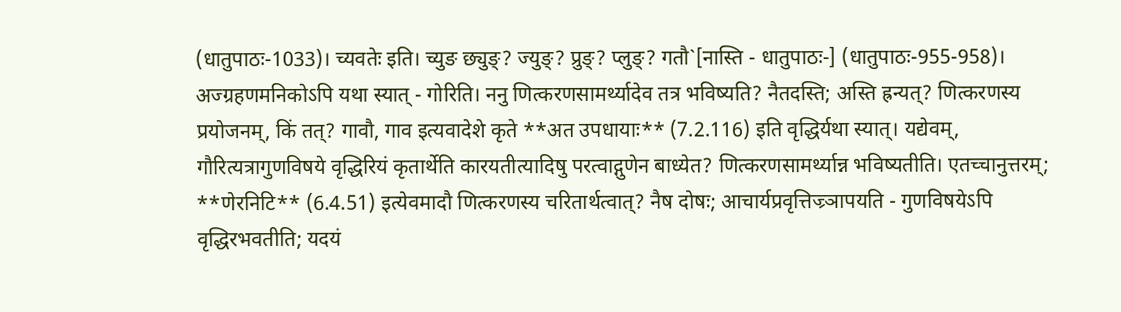(धातुपाठः-1033)। च्यवतेः इति। च्युङ छ्युङ्? ज्युङ्? प्रुङ्? प्लुङ्? गतौ`[नास्ति - धातुपाठः-] (धातुपाठः-955-958)। अज्ग्रहणमनिकोऽपि यथा स्यात् - गोरिति। ननु णित्करणसामर्थ्यादेव तत्र भविष्यति? नैतदस्ति; अस्ति ह्रन्यत्? णित्करणस्य प्रयोजनम्, किं तत्? गावौ, गाव इत्यवादेशे कृते **अत उपधायाः** (7.2.116) इति वृद्धिर्यथा स्यात्। यद्येवम्, गौरित्यत्रागुणविषये वृद्धिरियं कृतार्थेति कारयतीत्यादिषु परत्वाद्गुणेन बाध्येत? णित्करणसामर्थ्यान्न भविष्यतीति। एतच्चानुत्तरम्; **णेरनिटि** (6.4.51) इत्येवमादौ णित्करणस्य चरितार्थत्वात्? नैष दोषः; आचार्यप्रवृत्तिज्र्ञापयति - गुणविषयेऽपि वृद्धिरभवतीति; यदयं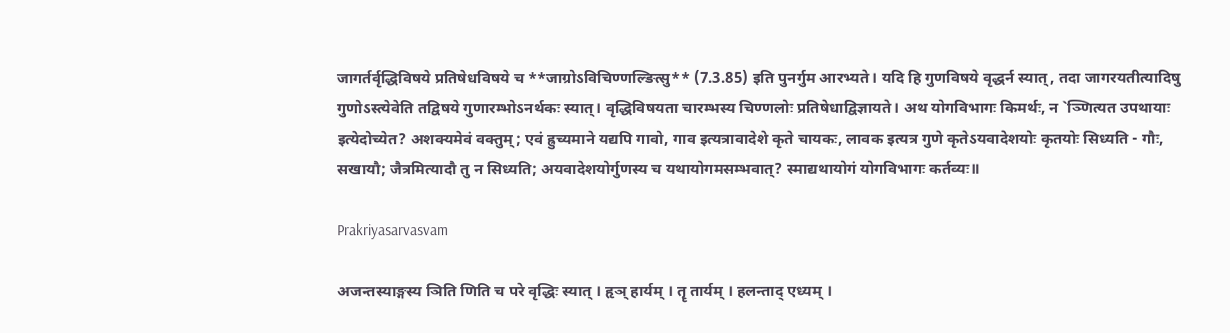जागर्तर्वृद्धिविषये प्रतिषेधविषये च **जाग्रोऽविचिण्णल्ङित्सु** (7.3.85) इति पुनर्गुम आरभ्यते। यदि हि गुणविषये वृद्धर्न स्यात्, तदा जागरयतीत्यादिषु गुणोऽस्त्येवेति तद्विषये गुणारम्भोऽनर्थकः स्यात्। वृद्धिविषयता चारम्भस्य चिण्णलोः प्रतिषेधाद्विज्ञायते। अथ योगविभागः किमर्थः, न `ञ्णित्यत उपथायाः इत्येदोच्येत? अशक्यमेवं वक्तुम्; एवं ह्रुच्यमाने यद्यपि गावो, गाव इत्यत्रावादेशे कृते चायकः, लावक इत्यत्र गुणे कृतेऽयवादेशयोः कृतयोः सिध्यति - गौः, सखायौ; जैत्रमित्यादौ तु न सिध्यति; अयवादेशयोर्गुणस्य च यथायोगमसम्भवात्? स्माद्यथायोगं योगविभागः कर्तव्यः॥

Prakriyasarvasvam

अजन्तस्याङ्गस्य ञिति णिति च परे वृद्धिः स्यात् । हृञ् हार्यम् । तॄ तार्यम् । हलन्ताद् एध्यम् ।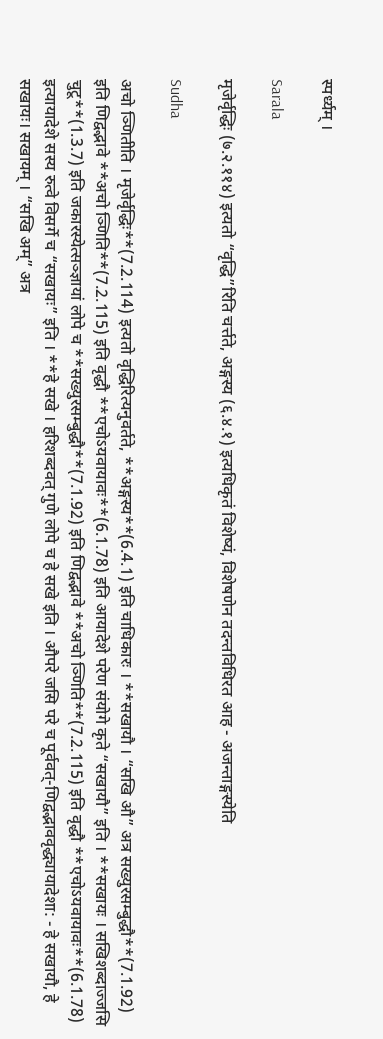स्पर्ध्यम् ।

Sarala

मृजेर्वृद्धिः (७.२.११४) इत्यतो “वृद्धि”रिति चर्त्तते, अङ्गस्य (६.४.१) इत्यधिकृतं विशेष्यं, विशेषणेन तदन्तविधिरत आह - अजन्ताङ्गस्येति

Sudha

अचो ञ्णितीति । मृजेर्वृद्धिः**(7.2.114) इत्यतो वृद्धिरित्यनुवर्तते, **अङ्गस्य**(6.4.1) इति चाधिकारः । **सखायौ । “सखि औ” अत्र सख्युरसम्बुद्धौ**(7.1.92) इति णिद्वद्भावे **अचो ञ्णिति**(7.2.115) इति वृद्धौ **एचोऽयवायावः**(6.1.78) इति आयादेशे परेण संयोगे कृते “सखायौ” इति । **सखायः । सखिशब्दाज्जसि चुटू**(1.3.7) इति जकारस्येत्सञ्ज्ञायां लोपे च **सख्युरसम्बुद्धौ**(7.1.92) इति णिद्वद्भावे **अचो ञ्णिति**(7.2.115) इति वृद्धौ **एचोऽयवायावः**(6.1.78) इत्यायादेशे सस्य रुत्वे विसर्गे च “सखायः” इति । **हे सखे । हरिशब्दवत् गुणे लोपे च हे सखे इति । औपरे जसि परे च पूर्ववत्-णिद्वद्भाववृद्ध्यायादेशा: - हे सखायौ, हे सखायः। सखायम् । “सखि अम्” अत्र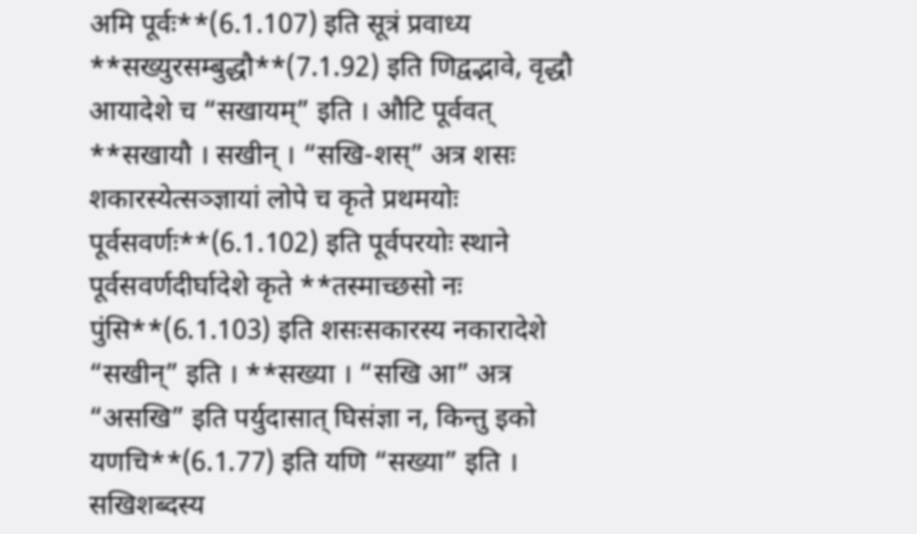अमि पूर्वः**(6.1.107) इति सूत्रं प्रवाध्य **सख्युरसम्बुद्धौ**(7.1.92) इति णिद्वद्भावे, वृद्धौ आयादेशे च “सखायम्” इति । औटि पूर्ववत् **सखायौ । सखीन् । “सखि-शस्” अत्र शसः शकारस्येत्सञ्ज्ञायां लोपे च कृते प्रथमयोः पूर्वसवर्णः**(6.1.102) इति पूर्वपरयोः स्थाने पूर्वसवर्णदीर्घादेशे कृते **तस्माच्छसो नः पुंसि**(6.1.103) इति शसःसकारस्य नकारादेशे “सखीन्” इति । **सख्या । “सखि आ” अत्र “असखि” इति पर्युदासात् घिसंज्ञा न, किन्तु इको यणचि**(6.1.77) इति यणि “सख्या” इति । सखिशब्दस्य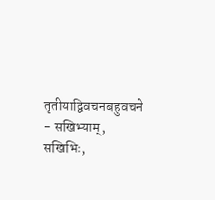तृतीयाद्विवचनबहुवचने - सखिभ्याम्, सखिभिः,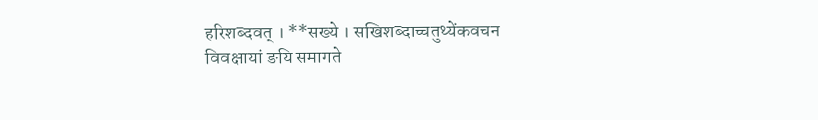हरिशब्दवत् । **सख्ये । सखिशब्दाच्चतुथ्येंकवचन विवक्षायां ङयि समागते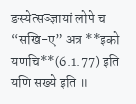ङस्येत्सञ्ज्ञायां लोपे च “सखि-ए” अत्र **इको यणचि**(6.1.77) इति यणि सख्ये इति ॥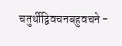चतुर्थीद्विवचनबहुवचने -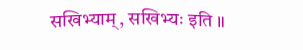सखिभ्याम्, सखिभ्यः इति ॥